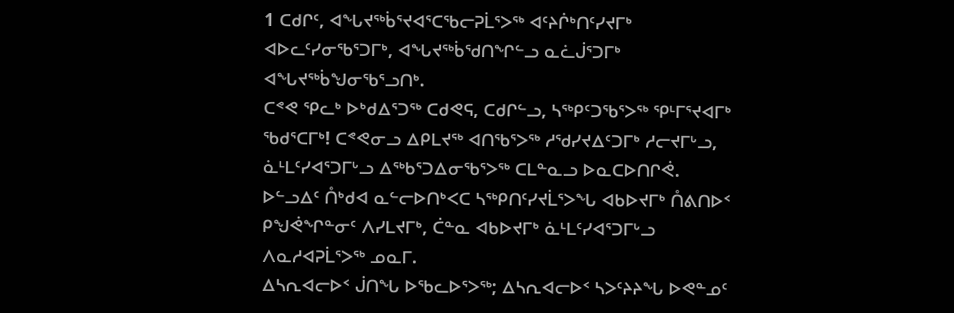1 ᑕᑯᒋᑦ, ᐊᖓᔪᖅᑳᕐᔪᐊᕐᑕᖃᓕᕈᒫᕐᐳᖅ ᐊᑦᔨᒌᒃᑎᑦᓯᔪᒥᒃ ᐊᐅᓚᑦᓯᓂᖃᕐᑐᒥᒃ, ᐊᖓᔪᖅᑳᖁᑎᖏᓪᓗ ᓇᓛᒎᕐᑐᒥᒃ ᐊᖓᔪᖅᑳᖑᓂᖃᕐᓗᑎᒃ.
ᑕᕝᕙ ᕿᓚᒃ ᐅᒃᑯᐃᕐᑐᖅ ᑕᑯᕙᕋ, ᑕᑯᒋᓪᓗ, ᓴᖅᑭᑦᑐᖃᕐᐳᖅ ᕿᒻᒥᕐᔪᐊᒥᒃ ᖃᑯᕐᑕᒥᒃ! ᑕᕝᕙᓂᓗ ᐃᑭᒪᔪᖅ ᐊᑎᖃᕐᐳᖅ ᓱᖁᓯᔪᐃᑦᑐᒥᒃ ᓱᓕᔪᒥᒡᓗ, ᓈᒻᒪᑦᓯᐊᕐᑐᒥᒡᓗ ᐃᖅᑲᕐᑐᐃᓂᖃᕐᐳᖅ ᑕᒪᓐᓇᓗ ᐅᓇᑕᐅᑎᒋᕚ.
ᐅᓪᓗᐃᑦ ᑍᒃᑯᐊ ᓇᓪᓕᐅᑎᒃᐸᑕ ᓴᖅᑭᑎᑦᓯᔪᒫᕐᐳᖓ ᐊᑲᐅᔪᒥᒃ ᑍᕕᑎᐅᑉ ᑭᖑᕚᖏᓐᓂᑦ ᐱᓯᒪᔪᒥᒃ, ᑖᓐᓇ ᐊᑲᐅᔪᒥᒃ ᓈᒻᒪᑦᓯᐊᕐᑐᒥᒡᓗ ᐱᓇᓱᐊᕈᒫᕐᐳᖅ ᓄᓇᒥ.
ᐃᓴᕆᐊᓕᐅᑉ ᒎᑎᖓ ᐅᖃᓚᐅᕐᐳᖅ; ᐃᓴᕆᐊᓕᐅᑉ ᓴᐳᑦᔨᔨᖓ ᐅᕙᓐᓄᑦ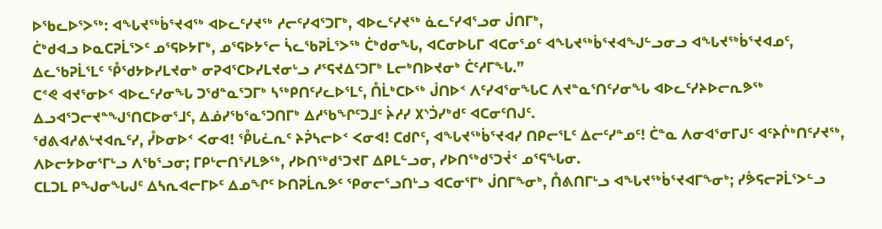ᐅᖃᓚᐅᕐᐳᖅ: ᐊᖓᔪᖅᑳᕐᔪᐊᖅ ᐊᐅᓚᑦᓯᔪᖅ ᓱᓕᑦᓯᐊᕐᑐᒥᒃ, ᐊᐅᓚᑦᓯᔪᖅ ᓈᓚᑦᓯᐊᕐᓗᓂ ᒎᑎᒥᒃ,
ᑖᒃᑯᐊᓗ ᐅᓇᑕᕈᒫᕐᐳᑦ ᓄᕐᕋᐅᔭᒥᒃ, ᓄᕐᕋᐅᔭᕐᓕ ᓵᓚᖃᕈᒫᕐᐳᖅ ᑖᒃᑯᓂᖓ, ᐊᑕᓂᐅᒐᒥ ᐊᑕᓂᕐᓄᑦ ᐊᖓᔪᖅᑳᕐᔪᐊᖑᓪᓗᓂᓗ ᐊᖓᔪᖅᑳᕐᔪᐊᓄᑦ, ᐃᓚᖃᕈᒫᕐᒪᑦ ᕾᖁᔭᐅᓯᒪᔪᓂᒃ ᓂᕈᐊᕐᑕᐅᓯᒪᔪᓂᒡᓗ ᓱᕐᕋᔪᐃᑦᑐᒥᒃ ᒪᓕᒃᑎᐅᔪᓂᒃ ᑖᑦᓱᒥᖓ.”
ᑕᕝᕙ ᐊᔪᕐᓂᐅᑉ ᐊᐅᓚᑦᓯᓂᖓ ᑐᖁᓐᓇᕐᑐᒥᒃ ᓴᖅᑭᑎᑦᓯᓚᐅᕐᒪᑦ, ᑍᒫᒃᑕᐅᖅ ᒎᑎᐅᑉ ᐱᑦᓯᐊᕐᓂᖓᑕ ᐱᔪᓐᓇᕐᑎᑦᓯᓂᖓ ᐊᐅᓚᑦᓯᔨᐅᓕᕆᕗᖅ ᐃᓗᐊᕐᑐᓕᔪᓐᖑᕐᑎᑕᐅᓂᕐᒧᑦ, ᐃᓅᓯᖃᕐᓇᕐᑐᑎᒥᒃ ᐃᓱᖃᖏᑦᑐᒧᑦ ᔩᓱᓯ ᙭ᔅᑑᓯᒃᑯᑦ ᐊᑕᓂᑦᑎᒍᑦ.
ᖁᕕᐊᓱᕕᒡᔪᐊᕆᑦᓯ, ᓮᐅᓂᐅᑉ ᐸᓂᐊ! ᕾᒐᓛᕆᑦ ᔨᕉᓴᓕᐅᑉ ᐸᓂᐊ! ᑕᑯᒋᑦ, ᐊᖓᔪᖅᑳᕐᔪᐊᓯ ᑎᑭᓕᕐᒪᑦ ᐃᓕᑦᓯᓐᓄᑦ! ᑖᓐᓇ ᐱᓂᐊᕐᓂᒥᒍᑦ ᐊᑦᔨᒌᒃᑎᑦᓯᔪᖅ, ᐱᐅᓕᔭᐅᓂᕐᒥᒡᓗ ᐱᖃᕐᓗᓂ; ᒥᑭᒡᓕᑎᕐᓯᒪᕗᖅ, ᓯᐅᑎᖅᑯᕐᑐᔪᒥ ᐃᑭᒪᓪᓗᓂ, ᓯᐅᑎᖅᑯᕐᑐᔫᑉ ᓄᕐᕋᖓᓂ.
ᑕᒪᑐᒪ ᑭᖑᓂᖓᒍᑦ ᐃᓴᕆᐊᓕᒥᐅᑦ ᐃᓄᖏᑦ ᐅᑎᕈᒫᕆᕗᑦ ᕿᓂᓕᕐᓗᑎᒡᓗ ᐊᑕᓂᕐᒥᒃ ᒎᑎᒥᖕᓂᒃ, ᑍᕕᑎᒥᒡᓗ ᐊᖓᔪᖅᑳᕐᔪᐊᒥᖕᓂᒃ; ᓯᕘᕋᓕᕈᒫᕐᐳᓪᓗ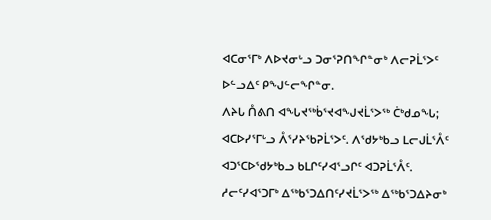ᐊᑕᓂᕐᒥᒃ ᐱᐅᔪᓂᒡᓗ ᑐᓂᕐᕈᑎᖏᓐᓂᒃ ᐱᓕᕈᒫᕐᐳᑦ ᐅᓪᓗᐃᑦ ᑭᖑᓪᓕᖏᓐᓂ.
ᐱᔨᒐ ᑍᕕᑎ ᐊᖓᔪᖅᑳᕐᔪᐊᖑᔪᒫᕐᐳᖅ ᑖᒃᑯᓄᖓ; ᐊᑕᐅᓯᕐᒥᒡᓗ ᐰᕐᓯᔨᖃᕈᒫᕐᐳᑦ. ᐱᖁᔭᒃᑲᓗ ᒪᓕᒍᒫᕐᐰᑦ ᐊᑐᕐᑕᐅᖁᔭᒃᑲᓗ ᑲᒪᒋᑦᓯᐊᕐᓗᒋᑦ ᐊᑐᕈᒫᕐᐰᑦ.
ᓱᓕᑦᓯᐊᕐᑐᒥᒃ ᐃᖅᑲᕐᑐᐃᑎᑦᓯᔪᒫᕐᐳᖅ ᐃᖅᑲᕐᑐᐃᔨᓂᒃ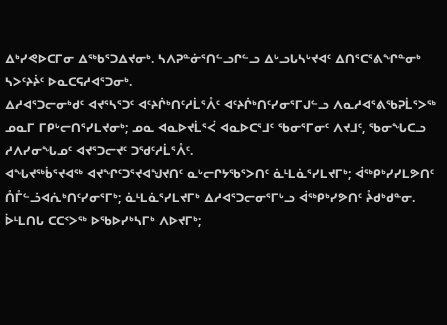ᐃᒃᓯᕙᐅᑕᒥᓂ ᐃᖅᑲᕐᑐᐃᔪᓂᒃ. ᓴᐱᕈᓐᓃᕐᑎᓪᓗᒋᓪᓗ ᐃᒡᓗᒐᓴᒡᔪᐊᑦ ᐃᑎᕐᑕᕐᕕᖏᓐᓂᒃ ᓴᐳᑦᔨᔩᑦ ᐅᓇᑕᕋᓱᐊᕐᑐᓂᒃ.
ᐃᓱᐊᕐᑐᓕᓂᒃᑯᑦ ᐊᔪᕐᓴᕐᑐᑦ ᐊᑦᔨᒌᒃᑎᑦᓱᒫᕐᐰᑦ ᐊᑦᔨᒌᒃᑎᑦᓯᓂᕐᒥᒍᓪᓗ ᐱᓇᓱᐊᕐᕕᖃᕈᒫᕐᐳᖅ ᓄᓇᒥ ᒥᑭᒡᓕᑎᕐᓯᒪᔪᓂᒃ; ᓄᓇ ᐊᓇᐅᔪᒫᕐᐹ ᐊᓇᐅᑕᕐᒧᑦ ᖃᓂᕐᒥᓂᑦ ᐱᔪᒧᑦ, ᖃᓂᖓᑕᓗ ᓱᐱᓯᓂᖓᓄᑦ ᐊᔪᕐᑐᓕᔪᑦ ᑐᖁᑦᓱᒫᕐᐰᑦ.
ᐊᖓᔪᖅᑳᕐᔪᐊᖅ ᐊᔪᖏᑦᑐᕐᔪᐊᖑᔪᑎᑦ ᓇᒡᓕᒋᔭᖃᕐᐳᑎᑦ ᓈᒻᒪᓈᕐᓯᒪᔪᒥᒃ; ᐋᖅᑭᒃᓯᓯᒪᕗᑎᑦ ᑍᒤᓪᓘᐊᕇᒃᑎᑦᓯᓂᕐᒥᒃ; ᓈᒻᒪᓈᕐᓯᒪᔪᒥᒃ ᐃᓱᐊᕐᑐᓕᓂᕐᒥᒡᓗ ᐋᖅᑭᒃᓯᕗᑎᑦ ᔧᑯᒃᑯᓐᓂ.
ᐆᒻᒪᑎᒐ ᑕᑕᑉᐳᖅ ᐅᖃᐅᓯᒃᓴᒥᒃ ᐱᐅᔪᒥᒃ;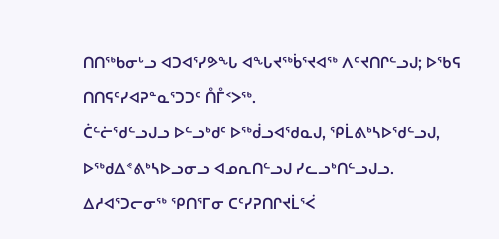ᑎᑎᖅᑲᓂᒡᓗ ᐊᑐᐊᕐᓯᕗᖓ ᐊᖓᔪᖅᑳᕐᔪᐊᖅ ᐱᑦᔪᑎᒋᓪᓗᒍ; ᐅᖃᕋ ᑎᑎᕋᑦᓯᐊᕈᓐᓇᕐᑐᑐᑦ ᑍᒤᑉᐳᖅ.
ᑖᓪᓖᖁᓪᓗᒍᓗ ᐅᓪᓗᒃᑯᑦ ᐅᖅᑰᓗᐊᖁᓇᒍ, ᕿᒫᕕᒃᓴᐅᖁᓪᓗᒍ, ᐅᖅᑯᐃᕝᕕᒃᓴᐅᓗᓂᓗ ᐊᓄᕆᑎᓪᓗᒍ ᓯᓚᓗᒃᑎᓪᓗᒍᓗ.
ᐃᓱᐊᕐᑐᓕᓂᖅ ᕿᑎᕐᒥᓂ ᑕᑦᓯᕈᑎᒋᔪᒫᕐᐹ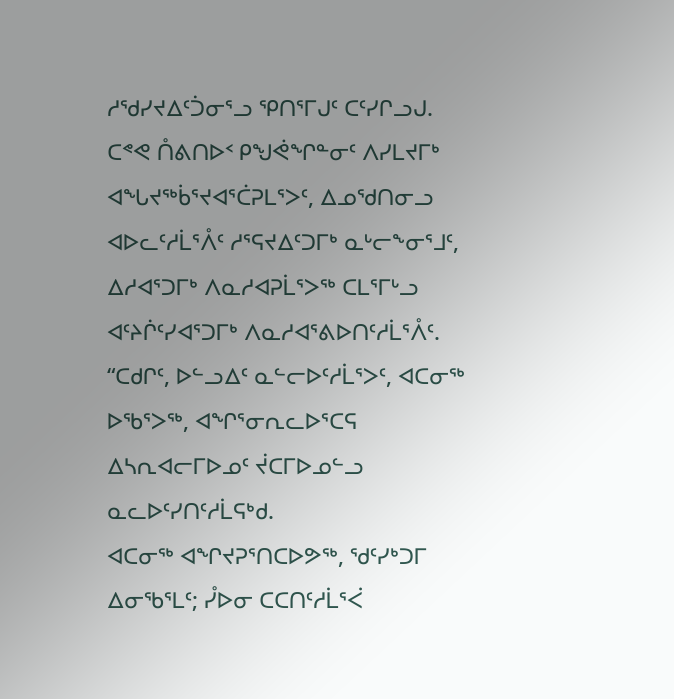ᓱᖁᓯᔪᐃᑦᑑᓂᕐᓗ ᕿᑎᕐᒥᒍᑦ ᑕᑦᓯᒋᓗᒍ.
ᑕᕝᕙ ᑍᕕᑎᐅᑉ ᑭᖑᕚᖏᓐᓂᑦ ᐱᓯᒪᔪᒥᒃ ᐊᖓᔪᖅᑳᕐᔪᐊᕐᑖᕈᒪᕐᐳᑦ, ᐃᓄᖁᑎᓂᓗ ᐊᐅᓚᑦᓱᒫᕐᐰᑦ ᓱᕐᕋᔪᐃᑦᑐᒥᒃ ᓇᒡᓕᖕᓂᕐᒧᑦ, ᐃᓱᐊᕐᑐᒥᒃ ᐱᓇᓱᐊᕈᒫᕐᐳᖅ ᑕᒪᕐᒥᒡᓗ ᐊᑦᔨᒌᑦᓯᐊᕐᑐᒥᒃ ᐱᓇᓱᐊᕐᕕᐅᑎᑦᓱᒫᕐᐰᑦ.
“ᑕᑯᒋᑦ, ᐅᓪᓗᐃᑦ ᓇᓪᓕᐅᑦᓱᒫᕐᐳᑦ, ᐊᑕᓂᖅ ᐅᖃᕐᐳᖅ, ᐊᖏᕐᓂᕆᓚᐅᕐᑕᕋ ᐃᓴᕆᐊᓕᒥᐅᓄᑦ ᔫᑕᒥᐅᓄᓪᓗ ᓇᓚᐅᑦᓯᑎᑦᓱᒫᕋᒃᑯ.
ᐊᑕᓂᖅ ᐊᖏᔪᕈᕐᑎᑕᐅᕗᖅ, ᖁᑦᓯᒃᑐᒥ ᐃᓂᖃᕐᒪᑦ; ᓮᐅᓂ ᑕᑕᑎᑦᓱᒫᕐᐹ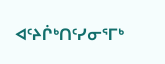ᐊᑦᔨᒌᒃᑎᑦᓯᓂᕐᒥᒃ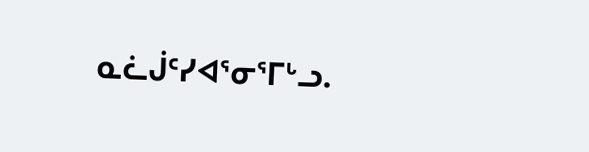ᓇᓛᒎᑦᓯᐊᕐᓂᕐᒥᒡᓗ.